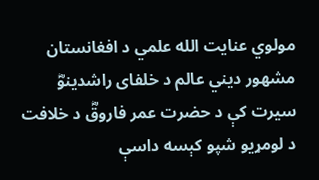مولوي عنایت الله علمي د افغانستان مشهور دیني عالم د خلفای راشدینوؓ سیرت کې د حضرت عمر فاروقؓ د خلافت د لومړیو شپو کېسه داسې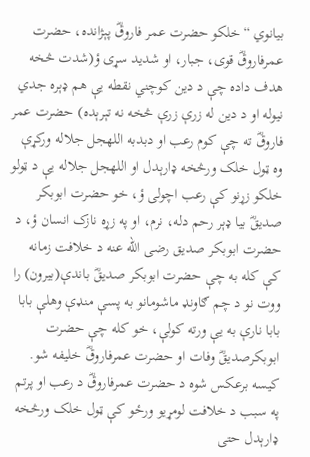بیانوي “خلکو حضرت عمر فاروقؓ پېژانده، حضرت عمرفاروقؓ قوی، جبار، او شدید سړی ؤ(شدت څخه هدف داده چې د دین کوچني نقطه یې هم ډېره جدي نیوله او د دین له زرې زرې څخه نه تېرېده) حضرت عمر فاروقؓ ته چې کوم رعب او دبدبه اللهجل جلاله ورکړې وه ټول خلک ورڅخه ډارېدل او اللهجل جلاله يې د ټولو خلکو زړنو کې رعب اچولی ؤ، خو حضرت ابوبکر صدیقؓ بیا ډېر رحم دله، نرم، او په زړه نازک انسان ؤ، د حضرت ابوبکر صدیق رضی الله عنه د خلافت زمانه کې کله به چې حضرت ابوبکر صدیقؓ باندې(بیرون) را ووت نو د چم ګاونډ ماشومانو به پسې منډې وهلې بابا بابا نارې به یې ورته کولې، خو کله چې حضرت ابوبکرصدیقؓ وفات او حضرت عمرفاروقؓ خلیفه شو. کیسه برعکس شوه د حضرت عمرفاروقؓ د رعب او پرتم په سبب د خلافت لومړیو ورځو کې ټول خلک ورڅخه ډارېدل حتی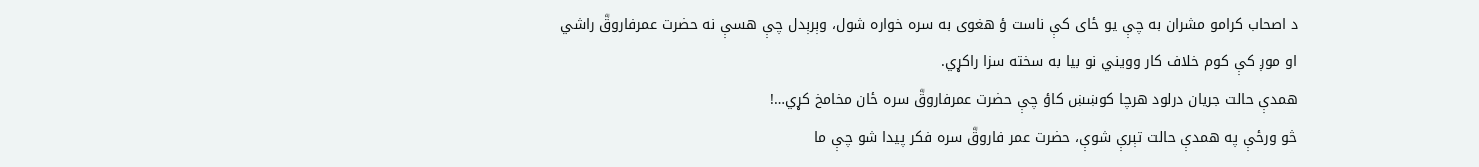د اصحاب کرامو مشران به چې یو ځای کې ناست ؤ هغوی به سره خواره شول، وېرېدل چې هسې نه حضرت عمرفاروقؓ راشي او موږ کې کوم خلاف کار وويني نو بیا به سخته سزا راکړي.
همدې حالت جریان درلود هرچا کوښښ کاؤ چې حضرت عمرفاروقؓ سره ځان مخامخ کړي…!
څو ورځې په همدې حالت تېرې شوې، حضرت عمر فاروقؓ سره فکر پیدا شو چې ما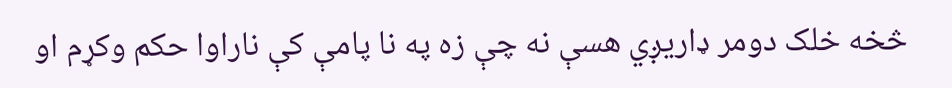څخه خلک دومر ډاریږي هسې نه چې زه په نا پامې کې ناراوا حکم وکړم او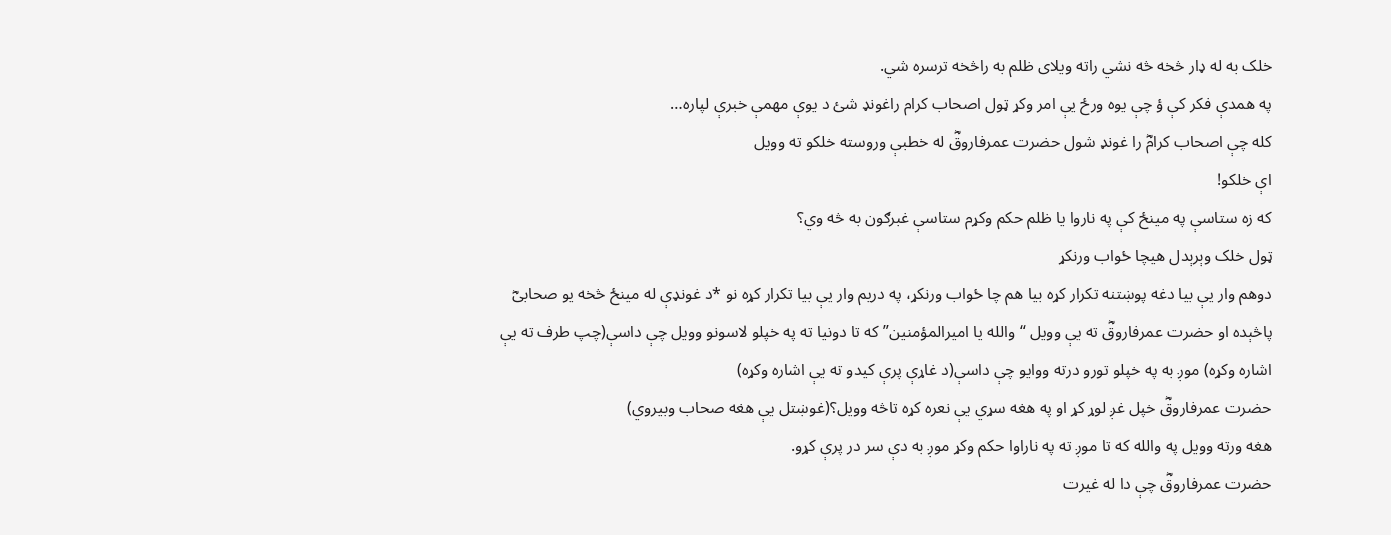خلک به له ډار څخه څه نشي راته ویلای ظلم به راڅخه ترسره شي.
په همدې فکر کې ؤ چې یوه ورځ یې امر وکړ ټول اصحاب کرام راغونډ شئ د یوې مهمې خبرې لپاره…
کله چې اصحاب کرامؓ را غونډ شول حضرت عمرفاروقؓ له خطبې وروسته خلکو ته وويل
اې خلکو!
که زه ستاسې په مینځ کې په ناروا یا ظلم حکم وکړم ستاسې غبرګون به څه وي؟
ټول خلک وېرېدل هیچا ځواب ورنکړ
دوهم وار یې بیا دغه پوښتنه تکرار کړه بیا هم چا ځواب ورنکړ، په دریم وار یې بیا تکرار کړه نو *د غونډې له مینځ څخه یو صحابیؓ پاڅېده او حضرت عمرفاروقؓ ته یې وویل “والله یا امیرالمؤمنین” که تا دونیا ته په خپلو لاسونو وویل چې داسې(چپ طرف ته یې اشاره وکړه) موږ به په خپلو تورو درته ووایو چې داسې(د غاړې پرې کیدو ته يې اشاره وکړه)
حضرت عمرفاروقؓ خپل غږ لوړ کړ او په هغه سړي یې نعره کړه تاڅه وویل؟(غوښتل یې هغه صحاب وبیروي)
هغه ورته وویل په والله که تا موږ ته په ناراوا حکم وکړ موږ به دې سر در پرې کړو.
حضرت عمرفاروقؓ چې دا له غیرت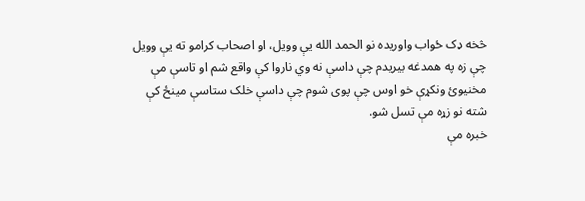څخه ډک ځواب واوریده نو الحمد الله یې وویل، او اصحاب کرامو ته یې وویل چې زه په همدغه بیریدم چې داسې نه وي ناروا کې واقع شم او تاسې مې مخنیوئ ونکړې خو اوس چې پوی شوم چې داسې خلک ستاسې مینځ کې شته نو زړه مې تسل شو.
خبره مې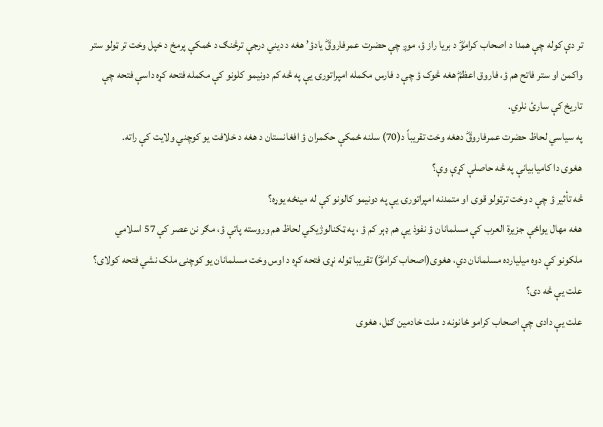تر دې کوله چې همدا د اصحاب کراموؓ د بریا راز ؤ، موږ چې حضرت عمرفاروقؓ یادؤ’ هغه د دیني درجې ترڅنګ د ځمکې پرمخ د خپل وخت تر ټولو ستر واکمن او ستر فاتح هم ؤ، فاروق اعظمؓ هغه څوک ؤ چې د فارس مکمله امپراتورۍ یې په څه کم دونیمو کلونو کې مکمله فتحه کړه داسې فتحه چې تاریخ کې سارئ نلري.
په سیاسي لحاظ حضرت عمرفاروقؓ دهغه وخت تقریباً د(70) سلنه ځمکې حکمران ؤ افغانستان د هغه د خلافت یو کوچني ولایت کې راته.
هغوی دا کامیابیانې په څه حاصلې کړې وې؟
څه تأثیر ؤ چې د وخت ترټولو قوی او متمدنه امپراتورۍ یې په دونیمو کالونو کې له مینځه یوړه؟
هغه مهال یواځې جزیرة العرب کې مسلمانان ؤ نفوذ یې هم ډېر کم ؤ ، په ټکنالوژیکي لحاظ هم وروسته پاتې ؤ، مګر نن عصر کې 57 اسلامي ملکونو کې دوه میلیارده مسلمانان دي، هغوی(اصحاب کراموؓ) تقریبا ټوله نړۍ فتحه کړه د اوس وخت مسلمانان یو کوچنۍ ملک نشي فتحه کولای؟
علت یې څه دی؟
علت یې دادی چې اصحاب کرامو ځانونه د ملت خادمین ګڼل، هغوی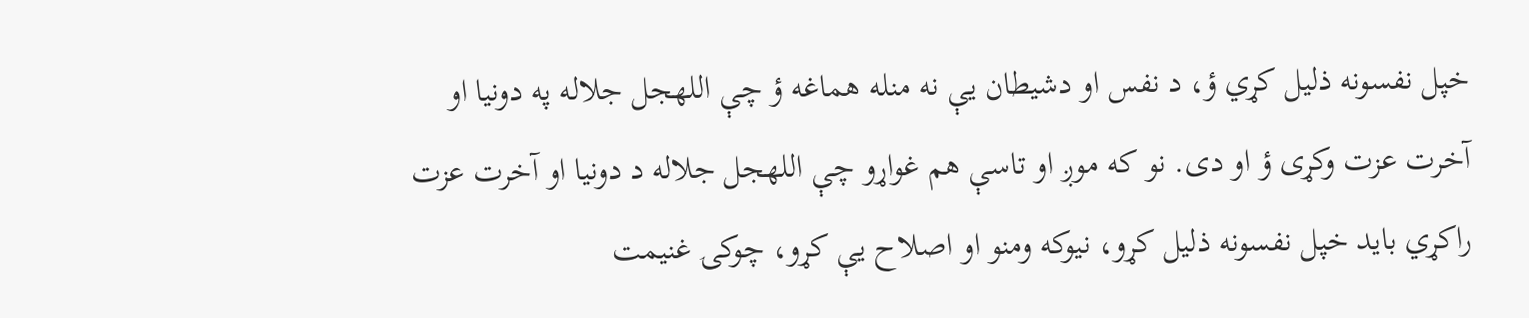خپل نفسونه ذلیل کړي ؤ، د نفس او دشیطان یې نه منله هماغه ؤ چې اللهجل جلاله په دونیا او آخرت عزت وکړی ؤ او دی. نو که موږ او تاسې هم غواړو چې اللهجل جلاله د دونیا او آخرت عزت راکړي باید خپل نفسونه ذلیل کړو، نیوکه ومنو او اصلاح یې کړو، چوکۍ غنیمت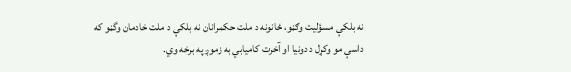نه بلکې مسؤلیت وګڼو، ځانونه د ملت حکمرانان نه بلکې د ملت خادمان وگڼو که داسې مو وکړل د دونیا او آخرت کامیابي به زموږ په برخه وي.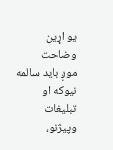یو اړین وضاحت
موږ باید سالمه نیوکه او تبلیغات وپیژنو،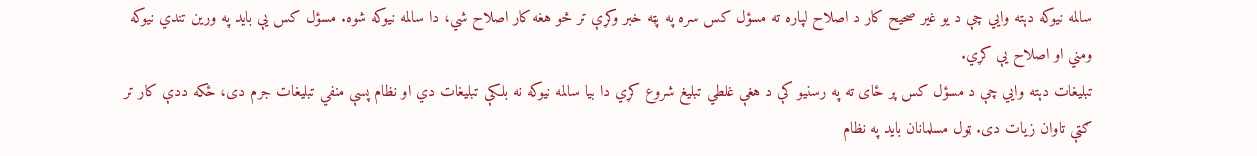سالمه نیوکه دېته وايي چې د یو غیر صحیح کار د اصلاح لپاره ته مسؤل کس سره په پټه خبر وکړې تر څو هغه کار اصلاح شي، دا سالمه نیوکه شوه. مسؤل کس یې باید په ورین تندي نیوکه ومني او اصلاح یې کړي.
تبلیغات دېته وايي چې د مسؤل کس پر ځای ته په رسنیو کې د هغې غلطي تبلیغ شروع کړي دا بیا سالمه نیوکه نه بلکې تبلیغات دي او نظام پسې منفي تبلیغات جرم دی، ځکه ددې کار تر ګټې تاوان زیات دی. ټول مسلمانان باید په نظام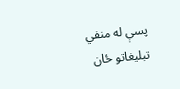پسې له منفي تبلیغاتو ځان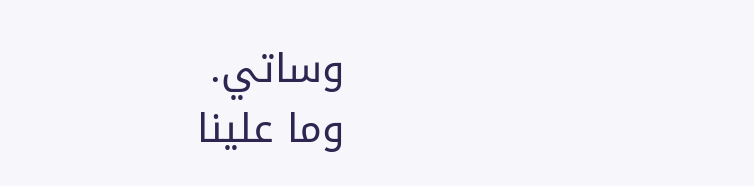وساتي.
وما علینا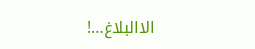الاالبلاغ…!